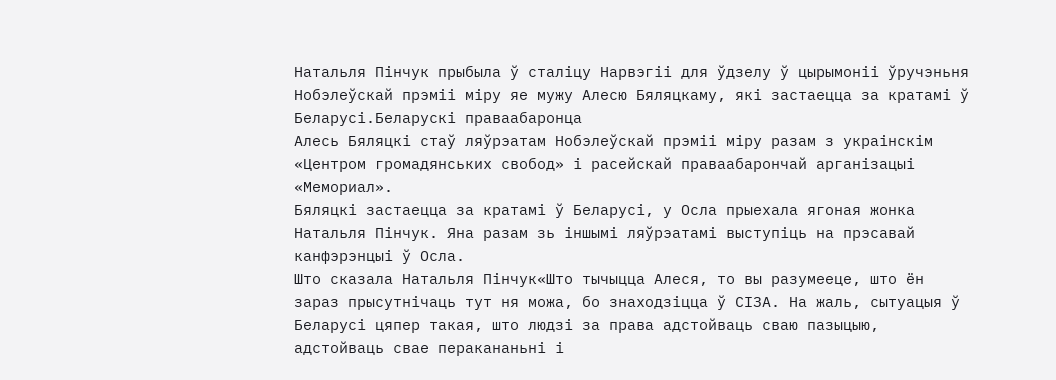Натальля Пінчук прыбыла ў сталіцу Нарвэгіі для ўдзелу ў цырымоніі ўручэньня Нобэлеўскай прэміі міру яе мужу Алесю Бяляцкаму, які застаецца за кратамі ў Беларусі.Беларускі праваабаронца
Алесь Бяляцкі стаў ляўрэатам Нобэлеўскай прэміі міру разам з украінскім
«Центром громадянських свобод» і расейскай праваабарончай арганізацыі
«Мемориал».
Бяляцкі застаецца за кратамі ў Беларусі, у Осла прыехала ягоная жонка Натальля Пінчук. Яна разам зь іншымі ляўрэатамі выступіць на прэсавай канфэрэнцыі ў Осла.
Што сказала Натальля Пінчук«Што тычыцца Алеся, то вы разумееце, што ён зараз прысутнічаць тут ня можа, бо знаходзіцца ў СІЗА. На жаль, сытуацыя ў Беларусі цяпер такая, што людзі за права адстойваць сваю пазыцыю, адстойваць свае перакананьні і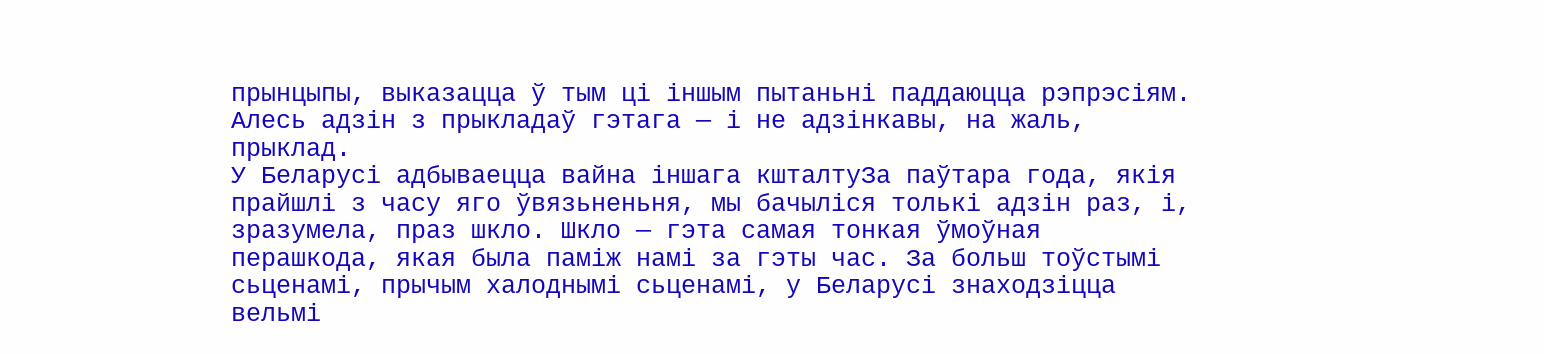прынцыпы, выказацца ў тым ці іншым пытаньні паддаюцца рэпрэсіям. Алесь адзін з прыкладаў гэтага — і не адзінкавы, на жаль, прыклад.
У Беларусі адбываецца вайна іншага кшталтуЗа паўтара года, якія прайшлі з часу яго ўвязьненьня, мы бачыліся толькі адзін раз, і, зразумела, праз шкло. Шкло — гэта самая тонкая ўмоўная перашкода, якая была паміж намі за гэты час. За больш тоўстымі сьценамі, прычым халоднымі сьценамі, у Беларусі знаходзіцца вельмі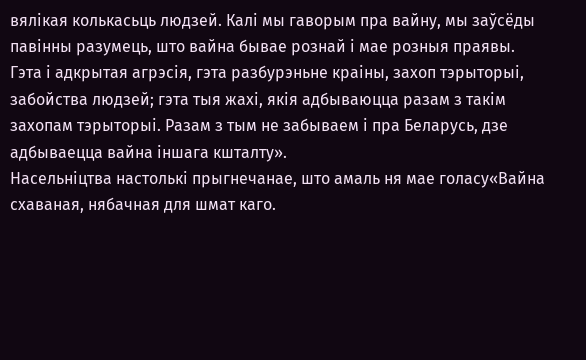вялікая колькасьць людзей. Калі мы гаворым пра вайну, мы заўсёды павінны разумець, што вайна бывае рознай і мае розныя праявы.
Гэта і адкрытая агрэсія, гэта разбурэньне краіны, захоп тэрыторыі, забойства людзей; гэта тыя жахі, якія адбываюцца разам з такім захопам тэрыторыі. Разам з тым не забываем і пра Беларусь, дзе адбываецца вайна іншага кшталту».
Насельніцтва настолькі прыгнечанае, што амаль ня мае голасу«Вайна схаваная, нябачная для шмат каго.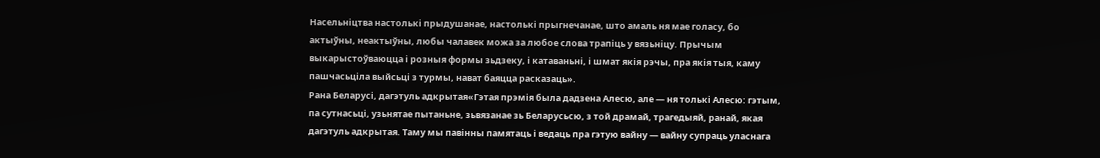Насельніцтва настолькі прыдушанае, настолькі прыгнечанае, што амаль ня мае голасу, бо актыўны, неактыўны, любы чалавек можа за любое слова трапіць у вязьніцу. Прычым выкарыстоўваюцца і розныя формы зьдзеку, і катаваньні, і шмат якія рэчы, пра якія тыя, каму пашчасьціла выйсьці з турмы, нават баяцца расказаць».
Рана Беларусі, дагэтуль адкрытая«Гэтая прэмія была дадзена Алесю, але — ня толькі Алесю: гэтым, па сутнасьці, узьнятае пытаньне, зьвязанае зь Беларусьсю, з той драмай, трагедыяй, ранай, якая дагэтуль адкрытая. Таму мы павінны памятаць і ведаць пра гэтую вайну — вайну супраць уласнага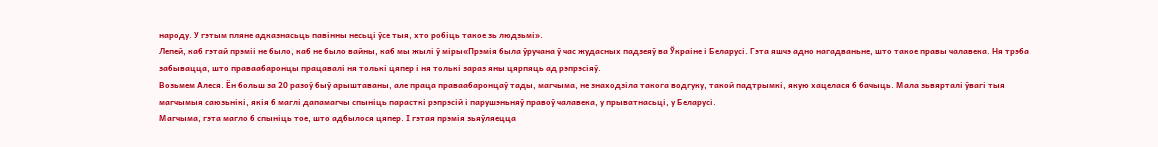народу. У гэтым пляне адказнасьць павінны несьці ўсе тыя, хто робіць такое зь людзьмі».
Лепей, каб гэтай прэміі не было, каб не было вайны, каб мы жылі ў міры«Прэмія была ўручана ў час жудасных падзеяў ва Ўкраіне і Беларусі. Гэта яшчэ адно нагадваньне, што такое правы чалавека. Ня трэба забывацца, што праваабаронцы працавалі ня толькі цяпер і ня толькі зараз яны цярпяць ад рэпрэсіяў.
Возьмем Алеся. Ён больш за 20 разоў быў арыштаваны, але праца праваабаронцаў тады, магчыма, не знаходзіла такога водгуку, такой падтрымкі, якую хацелася б бачыць. Мала зьвярталі ўвагі тыя магчымыя саюзьнікі, якія б маглі дапамагчы спыніць парасткі рэпрэсій і парушэньняў правоў чалавека, у прыватнасьці, у Беларусі.
Магчыма, гэта магло б спыніць тое, што адбылося цяпер. І гэтая прэмія зьяўляецца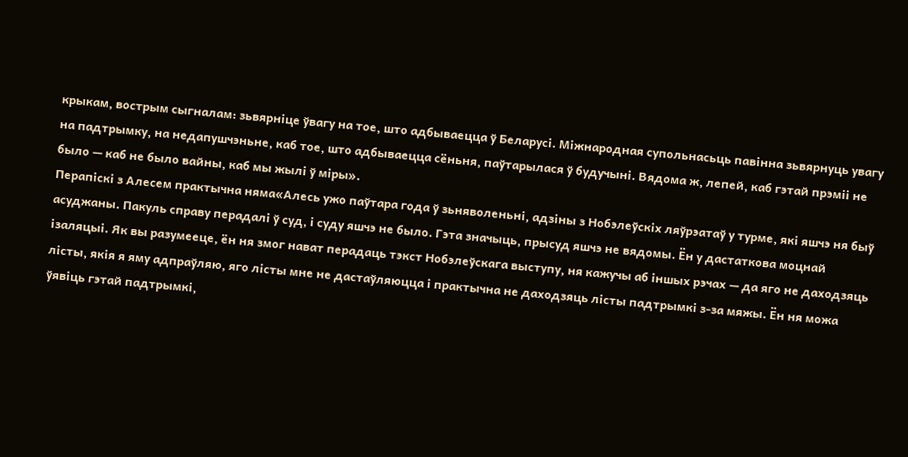крыкам, вострым сыгналам: зьвярніце ўвагу на тое, што адбываецца ў Беларусі. Міжнародная супольнасьць павінна зьвярнуць увагу на падтрымку, на недапушчэньне, каб тое, што адбываецца сёньня, паўтарылася ў будучыні. Вядома ж, лепей, каб гэтай прэміі не было — каб не было вайны, каб мы жылі ў міры».
Перапіскі з Алесем практычна няма«Алесь ужо паўтара года ў зьняволеньні, адзіны з Нобэлеўскіх ляўрэатаў у турме, які яшчэ ня быў асуджаны. Пакуль справу перадалі ў суд, і суду яшчэ не было. Гэта значыць, прысуд яшчэ не вядомы. Ён у дастаткова моцнай ізаляцыі. Як вы разумееце, ён ня змог нават перадаць тэкст Нобэлеўскага выступу, ня кажучы аб іншых рэчах — да яго не даходзяць лісты, якія я яму адпраўляю, яго лісты мне не дастаўляюцца і практычна не даходзяць лісты падтрымкі з-за мяжы. Ён ня можа ўявіць гэтай падтрымкі,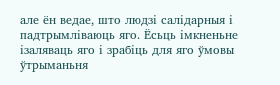але ён ведае, што людзі салідарныя і падтрымліваюць яго. Ёсьць імкненьне ізаляваць яго і зрабіць для яго ўмовы ўтрыманьня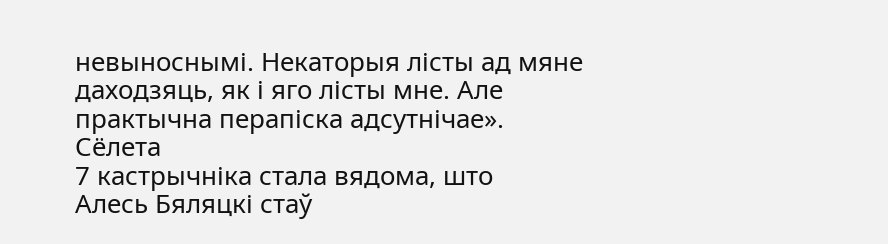невыноснымі. Некаторыя лісты ад мяне даходзяць, як і яго лісты мне. Але практычна перапіска адсутнічае».
Сёлета
7 кастрычніка стала вядома, што
Алесь Бяляцкі стаў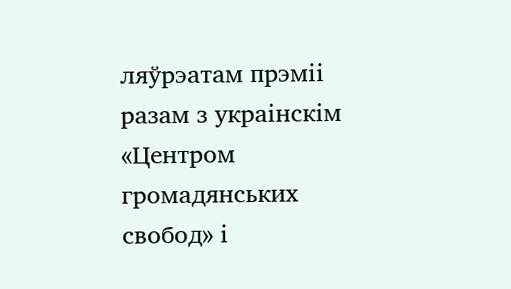ляўрэатам прэміі разам з украінскім
«Центром громадянських свобод» і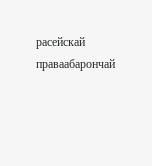расейскай праваабарончай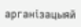арганізацыяй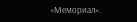«Мемориал».